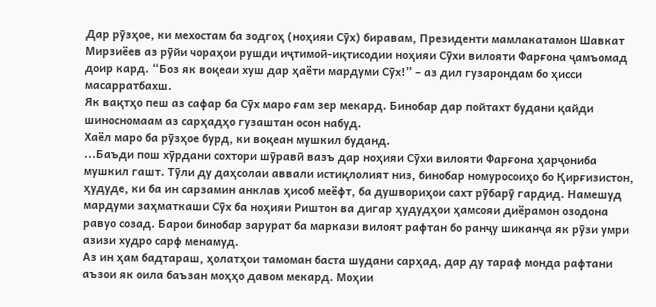Дар рӯзҳое, ки мехостам ба зодгоҳ (ноҳияи Сӯх) биравам, Президенти мамлакатамон Шавкат Мирзиёев аз рӯйи чораҳои рушди иҷтимоӣ-иқтисодии ноҳияи Сӯхи вилояти Фарғона ҷамъомад доир кард. “Боз як воқеаи хуш дар ҳаёти мардуми Сӯх!” – аз дил гузарондам бо ҳисси масарратбахш.
Як вақтҳо пеш аз сафар ба Сӯх маро ғам зер мекард. Бинобар дар пойтахт будани қайди шиносномаам аз сарҳадҳо гузаштан осон набуд.
Хаёл маро ба рӯзҳое бурд, ки воқеан мушкил буданд.
...Баъди пош хӯрдани сохтори шӯравӣ вазъ дар ноҳияи Сӯхи вилояти Фарғона ҳарҷониба мушкил гашт. Тӯли ду даҳсолаи аввали истиқлолият низ, бинобар номуросоиҳо бо Қирғизистон, ҳудуде, ки ба ин сарзамин анклав ҳисоб меёфт, ба душвориҳои сахт рӯбарӯ гардид. Намешуд мардуми заҳматкаши Сӯх ба ноҳияи Риштон ва дигар ҳудудҳои ҳамсояи диёрамон озодона равуо созад. Барои бинобар зарурат ба маркази вилоят рафтан бо ранҷу шиканҷа як рӯзи умри азизи худро сарф менамуд.
Аз ин ҳам бадтараш, ҳолатҳои тамоман баста шудани сарҳад, дар ду тараф монда рафтани аъзои як оила баъзан моҳҳо давом мекард. Моҳии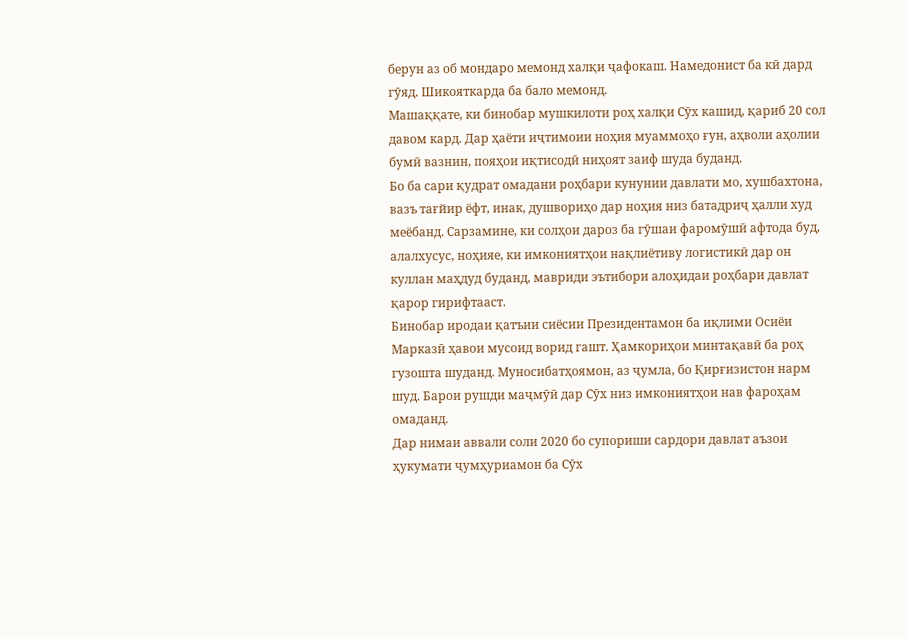берун аз об мондаро мемонд халқи ҷафокаш. Намедонист ба кӣ дард гӯяд. Шикояткарда ба бало мемонд.
Машаққате, ки бинобар мушкилоти роҳ халқи Сӯх кашид, қариб 20 сол давом кард. Дар ҳаёти иҷтимоии ноҳия муаммоҳо ғун, аҳволи аҳолии бумӣ вазнин, пояҳои иқтисодӣ ниҳоят заиф шуда буданд.
Бо ба сари қудрат омадани роҳбари кунунии давлати мо, хушбахтона, вазъ тағйир ёфт, инак, душвориҳо дар ноҳия низ батадриҷ ҳалли худ меёбанд. Сарзамине, ки солҳои дароз ба гӯшаи фаромӯшӣ афтода буд, алалхусус, ноҳияе, ки имкониятҳои нақлиётиву логистикӣ дар он куллан маҳдуд буданд, мавриди эътибори алоҳидаи роҳбари давлат қарор гирифтааст.
Бинобар иродаи қатъии сиёсии Президентамон ба иқлими Осиёи Марказӣ ҳавои мусоид ворид гашт. Ҳамкориҳои минтақавӣ ба роҳ гузошта шуданд. Муносибатҳоямон, аз ҷумла, бо Қирғизистон нарм шуд. Барои рушди маҷмӯӣ дар Сӯх низ имкониятҳои нав фароҳам омаданд.
Дар нимаи аввали соли 2020 бо супориши сардори давлат аъзои ҳукумати ҷумҳуриамон ба Сӯх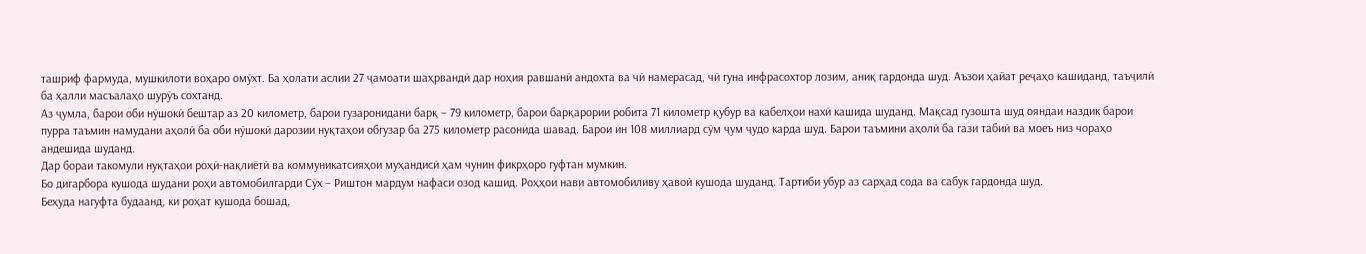ташриф фармуда, мушкилоти воҳаро омӯхт. Ба ҳолати аслии 27 ҷамоати шаҳрвандӣ дар ноҳия равшанӣ андохта ва чӣ намерасад, чӣ гуна инфрасохтор лозим, аниқ гардонда шуд. Аъзои ҳайат реҷаҳо кашиданд, таъҷилӣ ба ҳалли масъалаҳо шурӯъ сохтанд.
Аз ҷумла, барои оби нӯшокӣ бештар аз 20 километр, барои гузаронидани барқ – 79 километр, барои барқарории робита 71 километр қубур ва кабелҳои нахӣ кашида шуданд. Мақсад гузошта шуд ояндаи наздик барои пурра таъмин намудани аҳолӣ ба оби нӯшокӣ дарозии нуқтаҳои обгузар ба 275 километр расонида шавад. Барои ин 108 миллиард сӯм ҷум ҷудо карда шуд. Барои таъмини аҳолӣ ба гази табиӣ ва моеъ низ чораҳо андешида шуданд.
Дар бораи такомули нуқтаҳои роҳӣ-нақлиётӣ ва коммуникатсияҳои муҳандисӣ ҳам чунин фикрҳоро гуфтан мумкин.
Бо дигарбора кушода шудани роҳи автомобилгарди Сӯх – Риштон мардум нафаси озод кашид. Роҳҳои нави автомобиливу ҳавоӣ кушода шуданд. Тартиби убур аз сарҳад сода ва сабук гардонда шуд.
Беҳуда нагуфта будаанд, ки роҳат кушода бошад,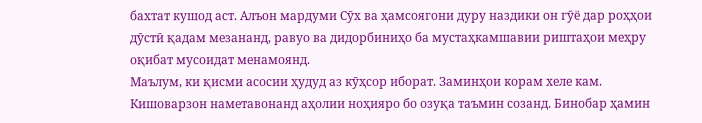бахтат кушод аст. Алъон мардуми Сӯх ва ҳамсоягони дуру наздики он гӯё дар роҳҳои дӯстӣ қадам мезананд, равуо ва дидорбиниҳо ба мустаҳкамшавии риштаҳои меҳру оқибат мусоидат менамоянд.
Маълум, ки қисми асосии ҳудуд аз кӯҳсор иборат. Заминҳои корам хеле кам. Кишоварзон наметавонанд аҳолии ноҳияро бо озуқа таъмин созанд. Бинобар ҳамин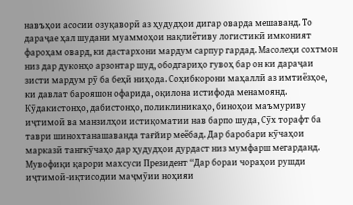навъҳои асосии озуқаворӣ аз ҳудудҳои дигар оварда мешаванд. То дараҷае ҳал шудани муаммоҳои нақлиётиву логистикӣ имконият фароҳам овард, ки дастархони мардум сарпур гардад. Масолеҳи сохтмон низ дар дуконҳо арзонтар шуд, ободгариҳо гувоҳ бар он ки дараҷаи зисти мардум рӯ ба беҳӣ ниҳода. Соҳибкорони маҳаллӣ аз имтиёзҳое, ки давлат барояшон офарида, оқилона истифода менамоянд. Кӯдакистонҳо, дабистонҳо, поликлиникаҳо, биноҳои маъмуриву иҷтимоӣ ва манзилҳои истиқоматии нав барпо шуда, Сӯх торафт ба таври шинохтанашаванда тағйир меёбад. Дар баробари кӯчаҳои марказӣ тангкӯчаҳо дар ҳудудҳои дурдаст низ мумфарш мегарданд.
Мувофиқи қарори махсуси Президент “Дар бораи чораҳои рушди иҷтимоӣ-иқтисодии маҷмӯии ноҳияи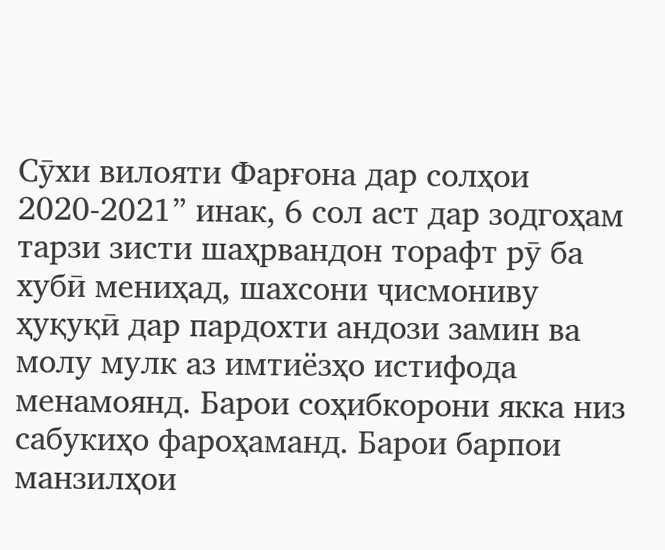Сӯхи вилояти Фарғона дар солҳои 2020-2021” инак, 6 сол аст дар зодгоҳам тарзи зисти шаҳрвандон торафт рӯ ба хубӣ мениҳад, шахсони ҷисмониву ҳуқуқӣ дар пардохти андози замин ва молу мулк аз имтиёзҳо истифода менамоянд. Барои соҳибкорони якка низ сабукиҳо фароҳаманд. Барои барпои манзилҳои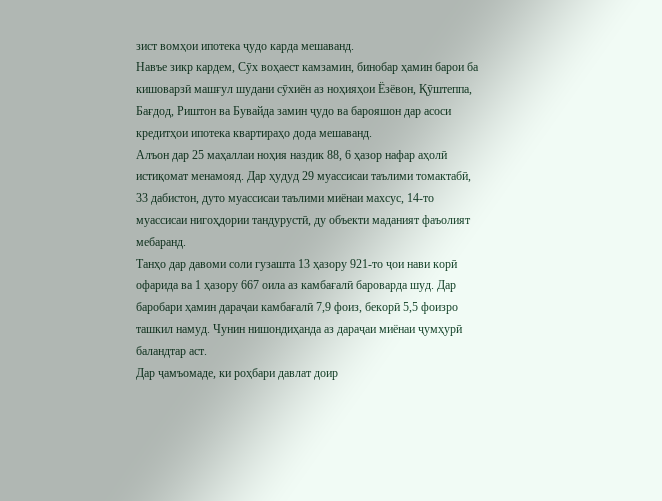зист вомҳои ипотека ҷудо карда мешаванд.
Навъе зикр кардем, Сӯх воҳаест камзамин, бинобар ҳамин барои ба кишоварзӣ машғул шудани сӯхиён аз ноҳияҳои Ёзёвон, Қӯштеппа, Бағдод, Риштон ва Бувайда замин ҷудо ва барояшон дар асоси кредитҳои ипотека квартираҳо дода мешаванд.
Алъон дар 25 маҳаллаи ноҳия наздик 88, 6 ҳазор нафар аҳолӣ истиқомат менамояд. Дар ҳудуд 29 муассисаи таълими томактабӣ, 33 дабистон, дуто муассисаи таълими миёнаи махсус, 14-то муассисаи нигоҳдории тандурустӣ, ду объекти маданият фаъолият мебаранд.
Танҳо дар давоми соли гузашта 13 ҳазору 921-то ҷои нави корӣ офарида ва 1 ҳазору 667 оила аз камбағалӣ бароварда шуд. Дар баробари ҳамин дараҷаи камбағалӣ 7,9 фоиз, бекорӣ 5,5 фоизро ташкил намуд. Чунин нишондиҳанда аз дараҷаи миёнаи ҷумҳурӣ баландтар аст.
Дар ҷамъомаде, ки роҳбари давлат доир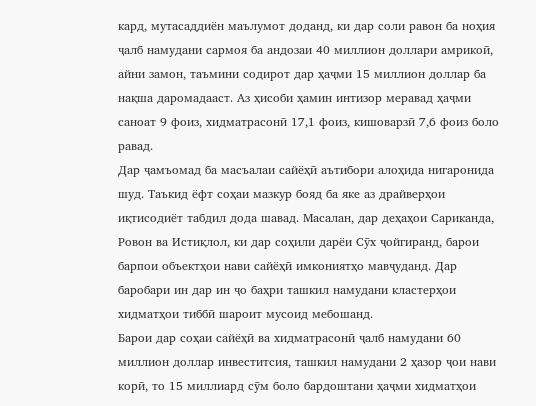кард, мутасаддиён маълумот доданд, ки дар соли равон ба ноҳия ҷалб намудани сармоя ба андозаи 40 миллион доллари амрикоӣ, айни замон, таъмини содирот дар ҳаҷми 15 миллион доллар ба нақша даромадааст. Аз ҳисоби ҳамин интизор меравад ҳаҷми саноат 9 фоиз, хидматрасонӣ 17,1 фоиз, кишоварзӣ 7,6 фоиз боло равад.
Дар ҷамъомад ба масъалаи сайёҳӣ аътибори алоҳида нигаронида шуд. Таъкид ёфт соҳаи мазкур бояд ба яке аз драйверҳои иқтисодиёт табдил дода шавад. Масалан, дар деҳаҳои Сариканда, Ровон ва Истиқлол, ки дар соҳили дарёи Сӯх ҷойгиранд, барои барпои объектҳои нави сайёҳӣ имкониятҳо мавҷуданд. Дар баробари ин дар ин ҷо баҳри ташкил намудани кластерҳои хидматҳои тиббӣ шароит мусоид мебошанд.
Барои дар соҳаи сайёҳӣ ва хидматрасонӣ ҷалб намудани 60 миллион доллар инвеститсия, ташкил намудани 2 ҳазор ҷои нави корӣ, то 15 миллиард сӯм боло бардоштани ҳаҷми хидматҳои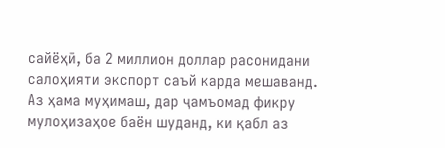сайёҳӣ, ба 2 миллион доллар расонидани салоҳияти экспорт саъй карда мешаванд.
Аз ҳама муҳимаш, дар ҷамъомад фикру мулоҳизаҳое баён шуданд, ки қабл аз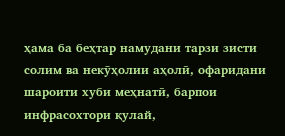ҳама ба беҳтар намудани тарзи зисти солим ва некӯҳолии аҳолӣ, офаридани шароити хуби меҳнатӣ, барпои инфрасохтори қулай,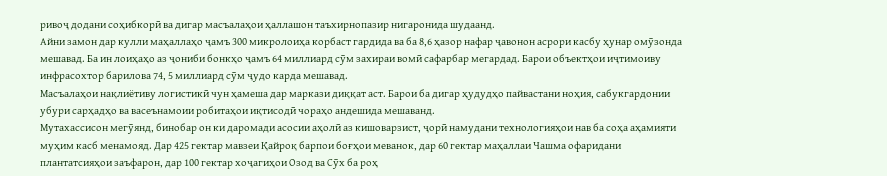ривоҷ додани соҳибкорӣ ва дигар масъалаҳои ҳаллашон таъхирнопазир нигаронида шудаанд.
Айни замон дар кулли маҳаллаҳо ҷамъ 300 микролоиҳа корбаст гардида ва ба 8,6 ҳазор нафар ҷавонон асрори касбу ҳунар омӯзонда мешавад. Ба ин лоиҳаҳо аз ҷониби бонкҳо ҷамъ 64 миллиард сӯм захираи вомӣ сафарбар мегардад. Барои объектҳои иҷтимоиву инфрасохтор барилова 74, 5 миллиард сӯм ҷудо карда мешавад.
Масъалаҳои нақлиётиву логистикӣ чун ҳамеша дар маркази диққат аст. Барои ба дигар ҳудудҳо пайвастани ноҳия, сабукгардонии убури сарҳадҳо ва васеънамоии робитаҳои иқтисодӣ чораҳо андешида мешаванд.
Мутахассисон мегӯянд, бинобар он ки даромади асосии аҳолӣ аз кишоварзист, ҷорӣ намудани технологияҳои нав ба соҳа аҳамияти муҳим касб менамояд. Дар 425 гектар мавзеи Қайроқ барпои боғҳои меванок, дар 60 гектар маҳаллаи Чашма офаридани плантатсияҳои заъфарон, дар 100 гектар хоҷагиҳои Озод ва Сӯх ба роҳ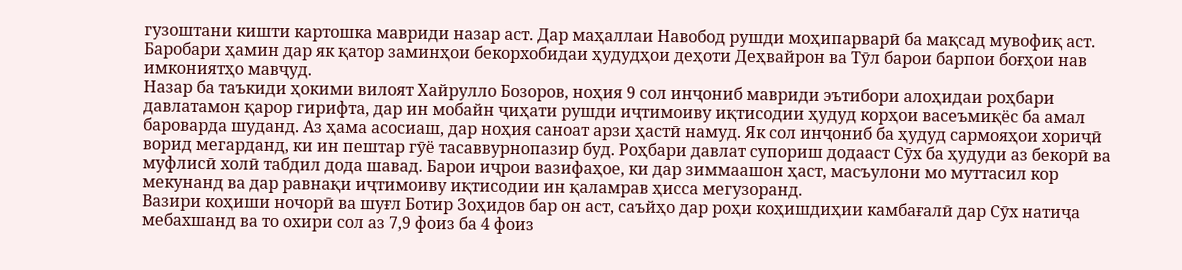гузоштани кишти картошка мавриди назар аст. Дар маҳаллаи Навобод рушди моҳипарварӣ ба мақсад мувофиқ аст. Баробари ҳамин дар як қатор заминҳои бекорхобидаи ҳудудҳои деҳоти Деҳвайрон ва Тӯл барои барпои боғҳои нав имкониятҳо мавҷуд.
Назар ба таъкиди ҳокими вилоят Хайрулло Бозоров, ноҳия 9 сол инҷониб мавриди эътибори алоҳидаи роҳбари давлатамон қарор гирифта, дар ин мобайн ҷиҳати рушди иҷтимоиву иқтисодии ҳудуд корҳои васеъмиқёс ба амал бароварда шуданд. Аз ҳама асосиаш, дар ноҳия саноат арзи ҳастӣ намуд. Як сол инҷониб ба ҳудуд сармояҳои хориҷӣ ворид мегарданд, ки ин пештар гӯё тасаввурнопазир буд. Роҳбари давлат супориш додааст Сӯх ба ҳудуди аз бекорӣ ва муфлисӣ холӣ табдил дода шавад. Барои иҷрои вазифаҳое, ки дар зиммаашон ҳаст, масъулони мо муттасил кор мекунанд ва дар равнақи иҷтимоиву иқтисодии ин қаламрав ҳисса мегузоранд.
Вазири коҳиши ночорӣ ва шуғл Ботир Зоҳидов бар он аст, саъйҳо дар роҳи коҳишдиҳии камбағалӣ дар Сӯх натиҷа мебахшанд ва то охири сол аз 7,9 фоиз ба 4 фоиз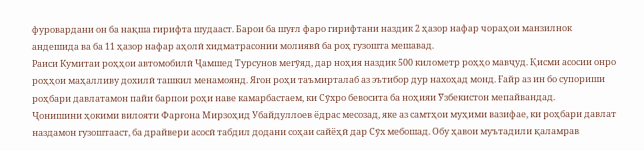фуровардани он ба нақша гирифта шудааст. Барои ба шуғл фаро гирифтани наздик 2 ҳазор нафар чораҳои манзилнок андешида ва ба 11 ҳазор нафар аҳолӣ хидматрасонии молиявӣ ба роҳ гузошта мешавад.
Раиси Кумитаи роҳҳои автомобилӣ Ҷамшед Турсунов мегӯяд, дар ноҳия наздик 500 километр роҳҳо мавҷуд. Қисми асосии онро роҳҳои маҳалливу дохилӣ ташкил менамоянд. Ягон роҳи таъмирталаб аз эътибор дур нахоҳад монд. Ғайр аз ин бо супориши роҳбари давлатамон пайи барпои роҳи наве камарбастаем, ки Сӯхро бевосита ба ноҳияи Ӯзбекистон мепайвандад.
Ҷонишини ҳокими вилояти Фарғона Мирзоҳид Убайдуллоев ёдрас месозад, яке аз самтҳои муҳими вазифае, ки роҳбари давлат наздамон гузоштааст, ба драйвери асосӣ табдил додани соҳаи сайёҳӣ дар Сӯх мебошад. Обу ҳавои муътадили қаламрав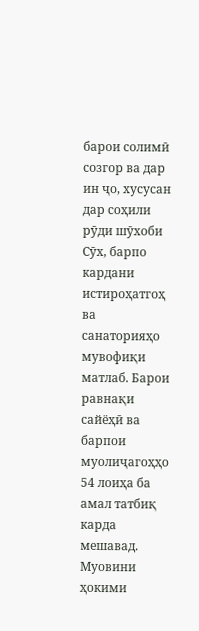барои солимӣ созгор ва дар ин ҷо, хусусан дар соҳили рӯди шӯхоби Сӯх, барпо кардани истироҳатгоҳ ва санаторияҳо мувофиқи матлаб. Барои равнақи сайёҳӣ ва барпои муолиҷагоҳҳо 54 лоиҳа ба амал татбиқ карда мешавад.
Муовини ҳокими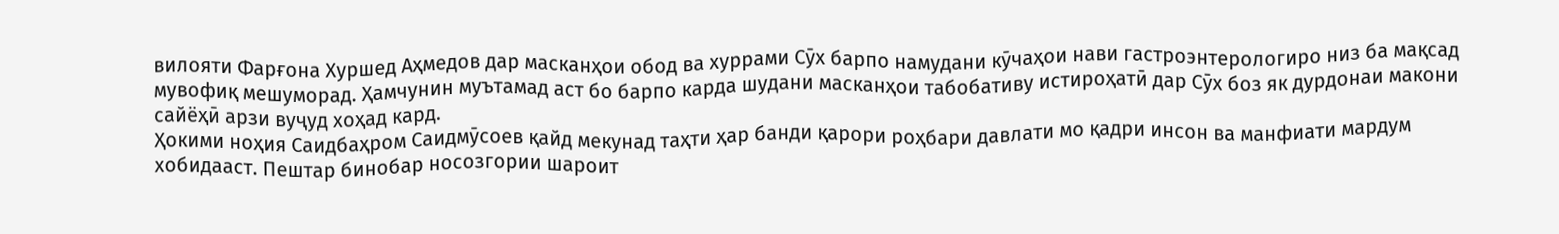вилояти Фарғона Хуршед Аҳмедов дар масканҳои обод ва хуррами Сӯх барпо намудани кӯчаҳои нави гастроэнтерологиро низ ба мақсад мувофиқ мешуморад. Ҳамчунин муътамад аст бо барпо карда шудани масканҳои табобативу истироҳатӣ дар Сӯх боз як дурдонаи макони сайёҳӣ арзи вуҷуд хоҳад кард.
Ҳокими ноҳия Саидбаҳром Саидмӯсоев қайд мекунад таҳти ҳар банди қарори роҳбари давлати мо қадри инсон ва манфиати мардум хобидааст. Пештар бинобар носозгории шароит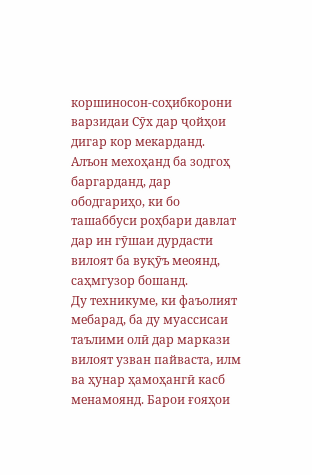коршиносон-соҳибкорони варзидаи Сӯх дар ҷойҳои дигар кор мекарданд. Алъон мехоҳанд ба зодгоҳ баргарданд, дар ободгариҳо, ки бо ташаббуси роҳбари давлат дар ин гӯшаи дурдасти вилоят ба вуқӯъ меоянд, саҳмгузор бошанд.
Ду техникуме, ки фаъолият мебарад, ба ду муассисаи таълими олӣ дар маркази вилоят узван пайваста, илм ва ҳунар ҳамоҳангӣ касб менамоянд. Барои ғояҳои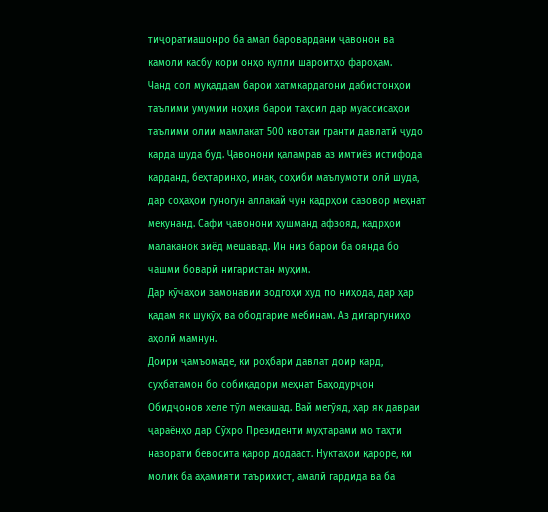тиҷоратиашонро ба амал баровардани ҷавонон ва камоли касбу кори онҳо кулли шароитҳо фароҳам.
Чанд сол муқаддам барои хатмкардагони дабистонҳои таълими умумии ноҳия барои таҳсил дар муассисаҳои таълими олии мамлакат 500 квотаи гранти давлатӣ ҷудо карда шуда буд. Ҷавонони қаламрав аз имтиёз истифода карданд, беҳтаринҳо, инак, соҳиби маълумоти олӣ шуда, дар соҳаҳои гуногун аллакай чун кадрҳои сазовор меҳнат мекунанд. Сафи ҷавонони ҳушманд афзояд, кадрҳои малаканок зиёд мешавад. Ин низ барои ба оянда бо чашми боварӣ нигаристан муҳим.
Дар кӯчаҳои замонавии зодгоҳи худ по ниҳода, дар ҳар қадам як шукӯҳ ва ободгарие мебинам. Аз дигаргуниҳо аҳолӣ мамнун.
Доири ҷамъомаде, ки роҳбари давлат доир кард, суҳбатамон бо собиқадори меҳнат Баҳодурҷон Обидҷонов хеле тӯл мекашад. Вай мегӯяд, ҳар як давраи ҷараёнҳо дар Сӯхро Президенти муҳтарами мо таҳти назорати бевосита қарор додааст. Нуктаҳои қароре, ки молик ба аҳамияти таърихист, амалӣ гардида ва ба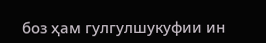боз ҳам гулгулшукуфии ин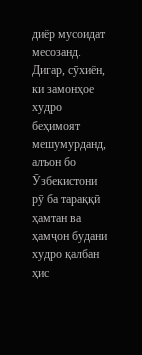диёр мусоидат месозанд.
Дигар, сӯхиён, ки замонҳое худро беҳимоят мешумурданд, алъон бо Ӯзбекистони рӯ ба тараққӣ ҳамтан ва ҳамҷон будани худро қалбан ҳис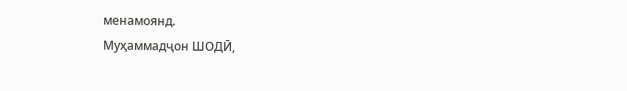менамоянд.
Муҳаммадҷон ШОДӢ,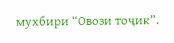мухбири “Овози тоҷик”.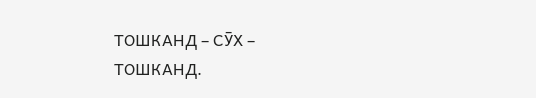ТОШКАНД – СӮХ –
ТОШКАНД.